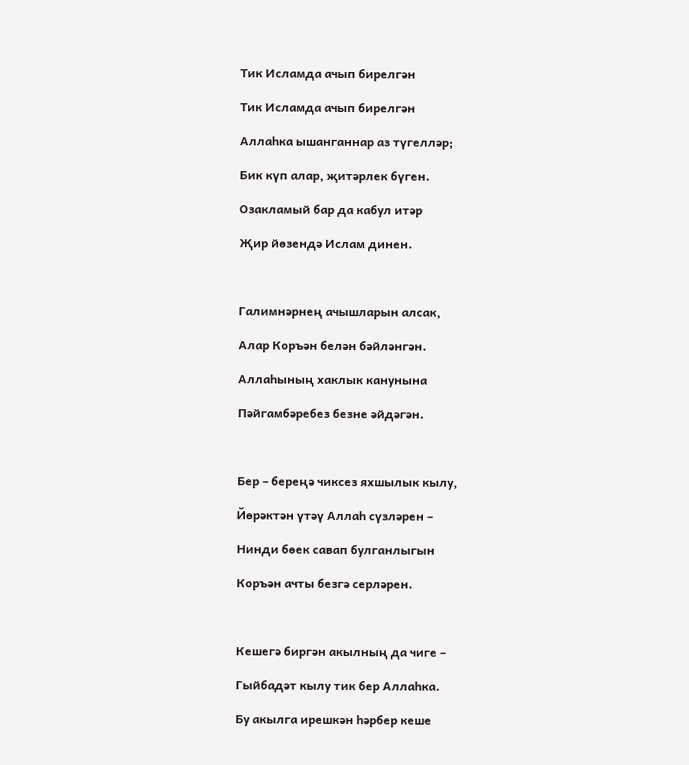Тик Исламда ачып бирелгән

Тик Исламда ачып бирелгән

Аллаһка ышанганнар аз түгелләр;

Бик күп алар, җитәрлек бүген.

Озакламый бар да кабул итәр

Җир йөзендә Ислам динен.



Галимнәрнең ачышларын алсак,

Алар Коръән белән бәйләнгән.

Аллаһының хаклык канунына

Пәйгамбәребез безне әйдәгән.



Бер – береңә чиксез яхшылык кылу,

Йөрәктән үтәү Аллаһ сүзләрен –

Нинди бөек савап булганлыгын

Коръән ачты безгә серләрен.



Кешегә биргән акылның да чиге –

Гыйбадәт кылу тик бер Аллаһка.

Бу акылга ирешкән һәрбер кеше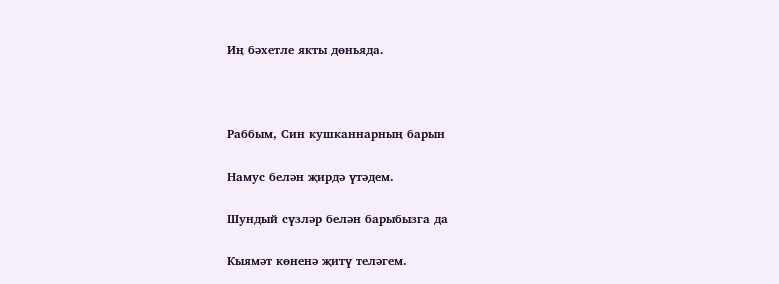Иң бәхетле якты дөньяда.



Раббым, Син кушканнарның барын

Намус белән җирдә үтәдем.

Шундый сүзләр белән барыбызга да

Кыямәт көненә җитү теләгем.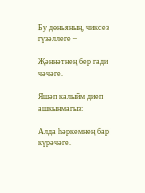Бу дөньяның, чиксез гүзәллеге –

Җәннәтнең бер гади чәчәге.

Яшәп калыйм диеп ашкынмагыз:

Алда һәркемнең бар күрәчәге.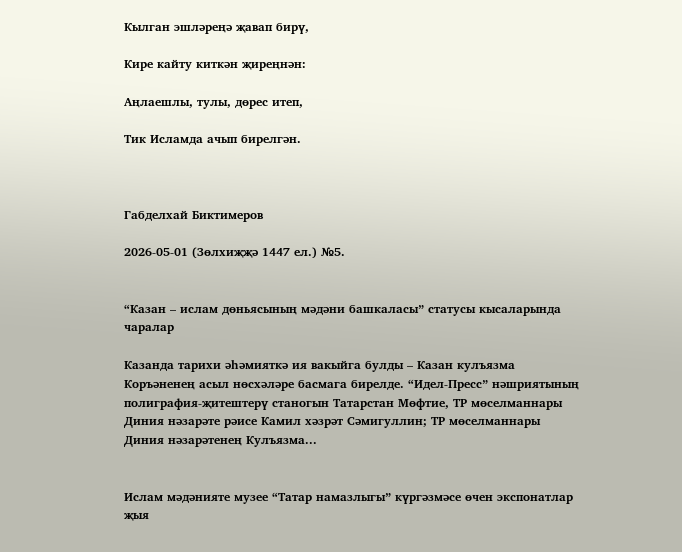Кылган эшләреңә җавап бирү,

Кире кайту киткән җиреңнән:

Аңлаешлы, тулы, дөрес итеп,

Тик Исламда ачып бирелгән.



Габделхай Биктимеров

2026-05-01 (Зөлхиҗҗә 1447 ел.) №5.


“Казан – ислам дөньясының мәдәни башкаласы” статусы кысаларында чаралар

Казанда тарихи әһәмияткә ия вакыйга булды – Казан кулъязма Коръәненең асыл нөсхәләре басмага бирелде. “Идел-Пресс” нәшриятының полиграфия-җитештерү станогын Татарстан Мөфтие, ТР мөселманнары Диния нәзарәте рәисе Камил хәзрәт Сәмигуллин; ТР мөселманнары Диния нәзарәтенең Кулъязма...


Ислам мәдәнияте музее “Татар намазлыгы” күргәзмәсе өчен экспонатлар җыя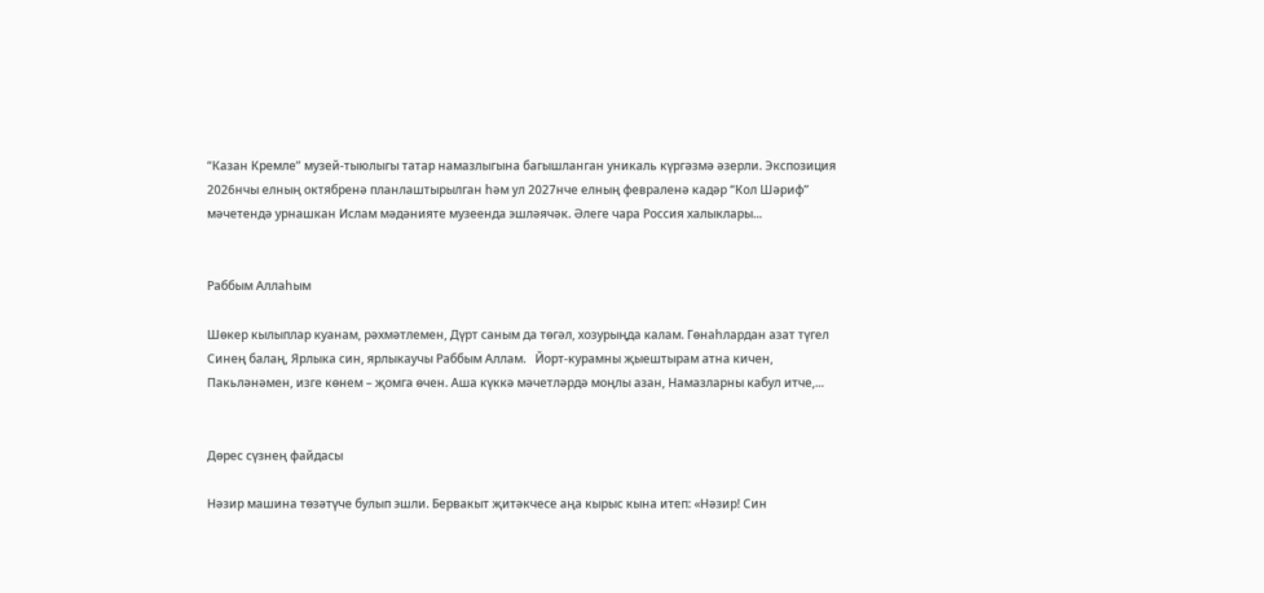“Казан Кремле” музей-тыюлыгы татар намазлыгына багышланган уникаль күргәзмә әзерли. Экспозиция 2026нчы елның октябренә планлаштырылган һәм ул 2027нче елның февраленә кадәр “Кол Шәриф” мәчетендә урнашкан Ислам мәдәнияте музеенда эшләячәк. Әлеге чара Россия халыклары...


Раббым Аллаһым

Шөкер кылыплар куанам, рәхмәтлемен, Дүрт саным да төгәл, хозурыңда калам. Гөнаһлардан азат түгел Синең балаң, Ярлыка син, ярлыкаучы Раббым Аллам.   Йорт-курамны җыештырам атна кичен, Пакьләнәмен, изге көнем – җомга өчен. Аша күккә мәчетләрдә моңлы азан, Намазларны кабул итче,...


Дөрес сүзнең файдасы

Нәзир машина төзәтүче булып эшли. Бервакыт җитәкчесе аңа кырыс кына итеп: «Нәзир! Син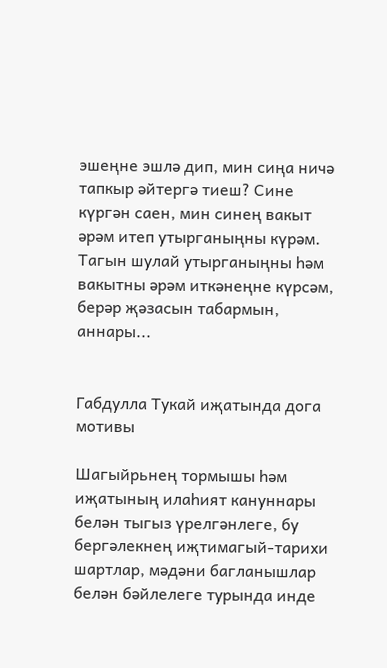эшеңне эшлә дип, мин сиңа ничә тапкыр әйтергә тиеш? Сине күргән саен, мин синең вакыт әрәм итеп утырганыңны күрәм. Тагын шулай утырганыңны һәм вакытны әрәм иткәнеңне күрсәм, берәр җәзасын табармын, аннары...


Габдулла Тукай иҗатында дога мотивы

Шагыйрьнең тормышы һәм иҗатының илаһият кануннары белән тыгыз үрелгәнлеге, бу бергәлекнең иҗтимагый-тарихи шартлар, мәдәни багланышлар белән бәйлелеге турында инде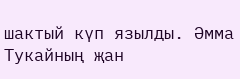шактый күп язылды. Әмма Тукайның җан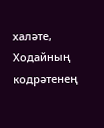халәте, Ходайның кодрәтенең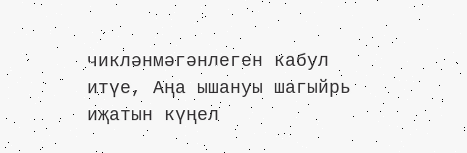чикләнмәгәнлеген кабул итүе, Аңа ышануы шагыйрь иҗатын күңел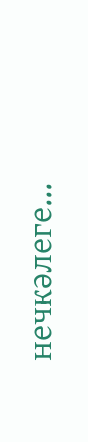нечкәлеге...